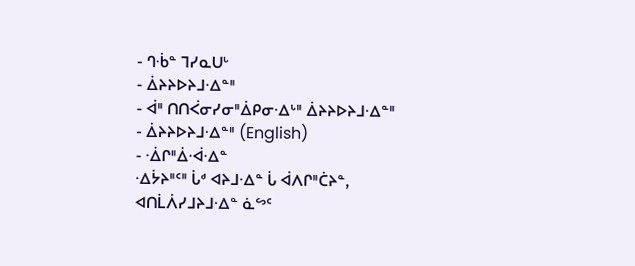- ᒉᐧᑳᓐ ᒣᓯᓇᑌᒡ
- ᐄᔨᔨᐅᔨᒧᐧᐃᓐᐦ
- ᐋᐦ ᑎᑎᐹᓂᓯᓂᐦᐄᑭᓂᐧᐃᒡᐦ ᐄᔨᔨᐅᔨᒧᐧᐃᓐᐦ
- ᐄᔨᔨᐅᔨᒧᐧᐃᓐᐦ (English)
- ᐧᐄᒋᐦᐄᐧᐋᐧᐃᓐ
ᐧᐃᔮᔨᐦᑦᐦ ᒑᒄ ᐊᔨᒧᐧᐃᓐ ᒑ ᐋᐱᒋᐦᑖᔨᓐ, ᐊᑎᒫᐲᓯᒧᔨᒧᐧᐃᓐ ᓈᔥᑦ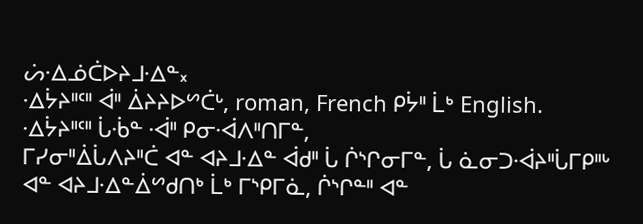ᔖᐧᐃᓅᑖᐅᔨᒧᐧᐃᓐ᙮
ᐧᐃᔮᔨᐦᑦᐦ ᐋᐦ ᐄᔨᔨᐅᔥᑖᒡ, roman, French ᑭᔮᐦ ᒫᒃ English.
ᐧᐃᔮᔨᐦᑦᐦ ᒑᐧᑳᓐ ᐧᐋᐦ ᑭᓂᐧᐋᐱᐦᑎᒥᓐ,
ᒥᓯᓂᐦᐄᒑᐱᔨᐦᑖ ᐊᓐ ᐊᔨᒧᐧᐃᓐ ᐋᑯᐦ ᒑ ᒌᔅᒋᓂᒥᓐ, ᒑ ᓈᓂᑐᐧᐋᔨᐦᒑᒥᑭᐦᒡ ᐊᓐ ᐊᔨᒧᐧᐃᓐᐄᔥᑯᑎᒃ ᒫᒃ ᒥᔅᑭᒥᓈ, ᒌᔅᒋᓐᐦ ᐊᓐ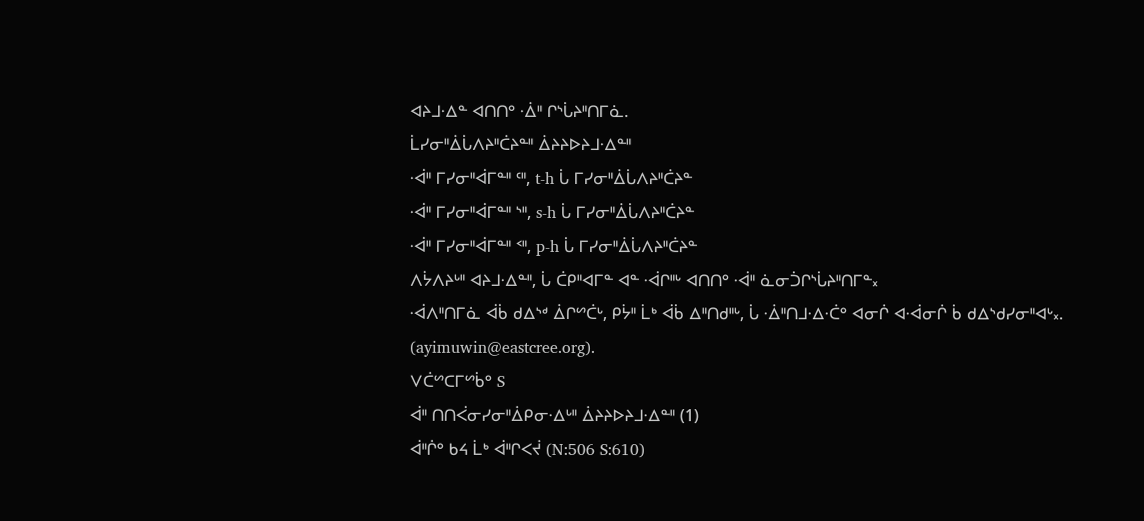ᐊᔨᒧᐧᐃᓐ ᐊᑎᑎᐤ ᐧᐄᐦ ᒋᔅᒑᔨᐦᑎᒥᓈ.
ᒫᓯᓂᐦᐄᒑᐱᔨᐦᑖᔨᓐᐦ ᐄᔨᔨᐅᔨᒧᐧᐃᓐᐦ
ᐧᐋᐦ ᒥᓯᓂᐦᐋᒥᓐᐦ ᑦᐦ, t-h ᒑ ᒥᓯᓂᐦᐄᒑᐱᔨᐦᑖᔨᓐ
ᐧᐋᐦ ᒥᓯᓂᐦᐋᒥᓐᐦ ᔅᐦ, s-h ᒑ ᒥᓯᓂᐦᐄᒑᐱᔨᐦᑖᔨᓐ
ᐧᐋᐦ ᒥᓯᓂᐦᐋᒥᓐᐦ ᑉᐦ, p-h ᒑ ᒥᓯᓂᐦᐄᒑᐱᔨᐦᑖᔨᓐ
ᐱᔮᐱᔨᒡᐦ ᐊᔨᒧᐧᐃᓐᐦ, ᒑ ᑖᑭᐦᐊᒥᓐ ᐊᓐ ᐧᐋᒋᐦᒡ ᐊᑎᑎᐤ ᐧᐋᐦ ᓈᓂᑑᒋᔅᒑᔨᐦᑎᒥᓐ᙮
ᐧᐋᐱᐦᑎᒥᓈ ᐋᑳ ᑯᐃᔅᒄ ᐄᒋᔥᑖᒡ, ᑭᔮᐦ ᒫᒃ ᐋᑳ ᐃᐦᑎᑯᐦᒡ, ᒑ ᐧᐄᐦᑎᒧᐧᐃᐧᑖᐤ ᐊᓂᒌ ᐊᐧᐋᓂᒌ ᑳ ᑯᐃᔅᑯᓯᓂᐦᐊᒡ᙮. (ayimuwin@eastcree.org).
ᐯᑖᔥᑕᒥᔥᑳᐤ S
ᐋᐦ ᑎᑎᐹᓂᓯᓂᐦᐄᑭᓂᐧᐃᒡᐦ ᐄᔨᔨᐅᔨᒧᐧᐃᓐᐦ (1)
ᐋᐦᒌᐤ ᑲᔦ ᒫᒃ ᐋᐦᒋᐸᔫ (N:506 S:610)